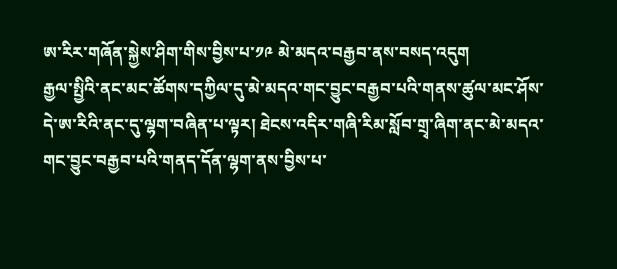ཨ་རིར་གཞོན་སྐྱེས་ཤིག་གིས་བྱིས་པ་༡༩ མེ་མདའ་བརྒྱབ་ནས་བསད་འདུག
རྒྱལ་སྤྱིའི་ནང་མང་ཚོགས་དཀྱིལ་དུ་མེ་མདའ་གང་བྱུང་བརྒྱབ་པའི་གནས་ཚུལ་མང་ཤོས་དེ་ཨ་རིའི་ནང་དུ་ལྷག་བཞིན་པ་ལྟར། ཐེངས་འདིར་གཞི་རིམ་སློབ་གྲྭ་ཞིག་ནང་མེ་མདའ་གང་བྱུང་བརྒྱབ་པའི་གནད་དོན་ལྷག་ནས་བྱིས་པ་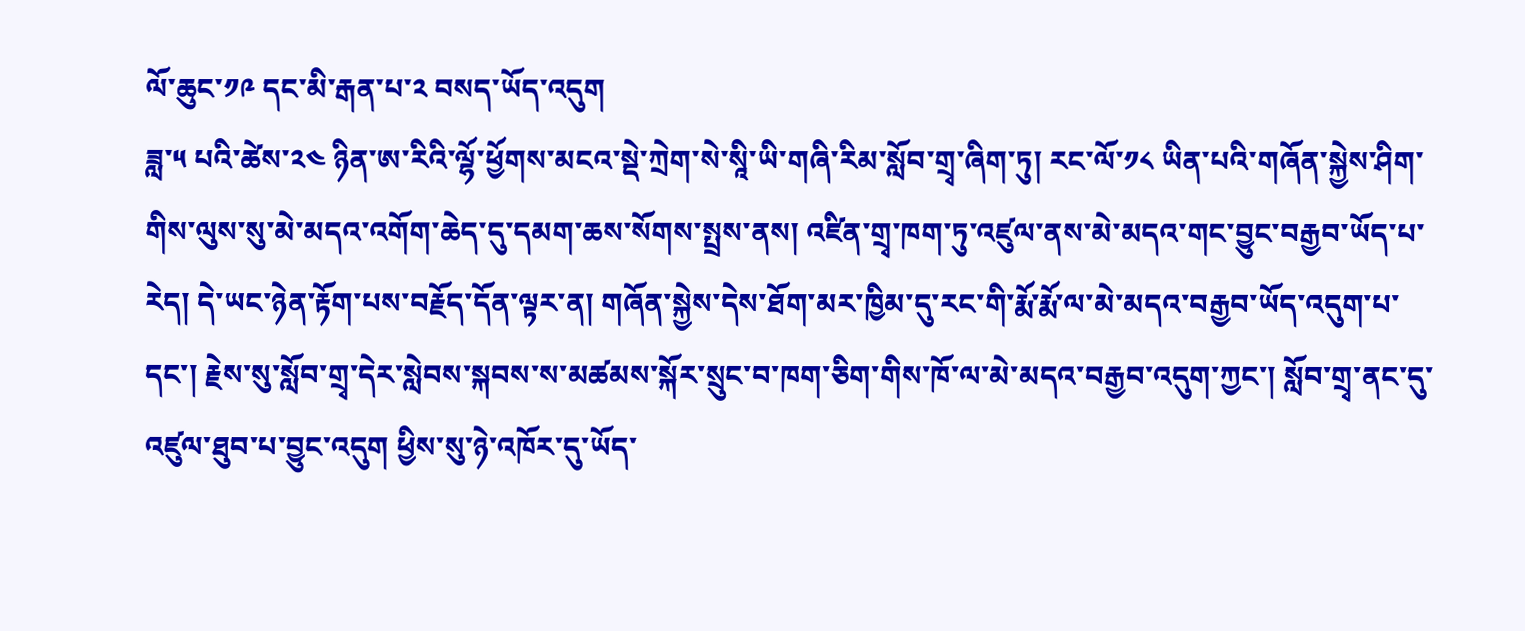ལོ་ཆུང་༡༩ དང་མི་རྒན་པ་༢ བསད་ཡོད་འདུག
ཟླ་༥ པའི་ཚེས་༢༤ ཉིན་ཨ་རིའི་ལྷོ་ཕྱོགས་མངའ་སྡེ་ཀྲེག་སེ་སཱི་ཡི་གཞི་རིམ་སློབ་གྲྭ་ཞིག་ཏུ། རང་ལོ་༡༨ ཡིན་པའི་གཞོན་སྐྱེས་ཤིག་གིས་ལུས་སུ་མེ་མདའ་འགོག་ཆེད་དུ་དམག་ཆས་སོགས་སྤྲས་ནས། འཛིན་གྲྭ་ཁག་ཏུ་འཛུལ་ནས་མེ་མདའ་གང་བྱུང་བརྒྱབ་ཡོད་པ་རེད། དེ་ཡང་ཉེན་རྟོག་པས་བརྗོད་དོན་ལྟར་ན། གཞོན་སྐྱེས་དེས་ཐོག་མར་ཁྱིམ་དུ་རང་གི་རྨོ་རྨོ་ལ་མེ་མདའ་བརྒྱབ་ཡོད་འདུག་པ་དང་། རྗེས་སུ་སློབ་གྲྭ་དེར་སླེབས་སྐབས་ས་མཚམས་སྐོར་སྲུང་བ་ཁག་ཅིག་གིས་ཁོ་ལ་མེ་མདའ་བརྒྱབ་འདུག་ཀྱང་། སློབ་གྲྭ་ནང་དུ་འཛུལ་ཐུབ་པ་བྱུང་འདུག ཕྱིས་སུ་ཉེ་འཁོར་དུ་ཡོད་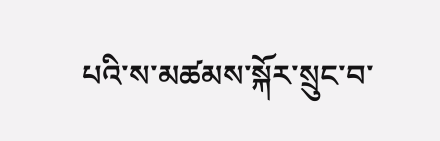པའི་ས་མཚམས་སྐོར་སྲུང་བ་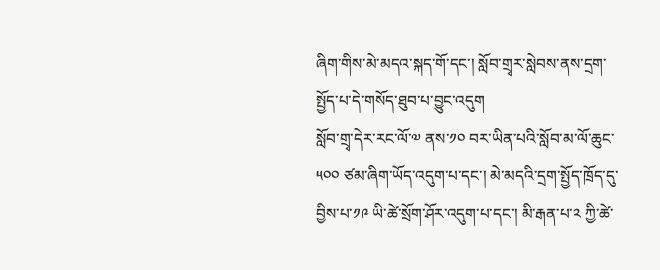ཞིག་གིས་མེ་མདའ་སྐད་གོ་དང་། སློབ་གྲྭར་སླེབས་ནས་དྲག་སྤྱོད་པ་དེ་གསོད་ཐུབ་པ་བྱུང་འདུག
སློབ་གྲྭ་དེར་རང་ལོ་༧ ནས་༡༠ བར་ཡིན་པའི་སློབ་མ་ལོ་ཆུང་༥༠༠ ཙམ་ཞིག་ཡོད་འདུག་པ་དང་། མེ་མདའི་དྲག་སྤྱོད་ཁྲོད་དུ་བྱིས་པ་༡༩ ཡི་ཚེ་སྲོག་ཤོར་འདུག་པ་དང་། མི་རྒན་པ་༢ ཀྱི་ཚེ་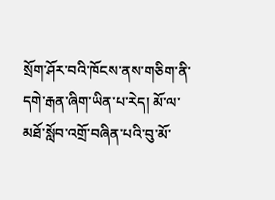སྲོག་ཤོར་བའི་ཁོངས་ནས་གཅིག་ནི་དགེ་རྒན་ཞིག་ཡིན་པ་རེད། མོ་ལ་མཐོ་སློབ་འགྲོ་བཞིན་པའི་བུ་མོ་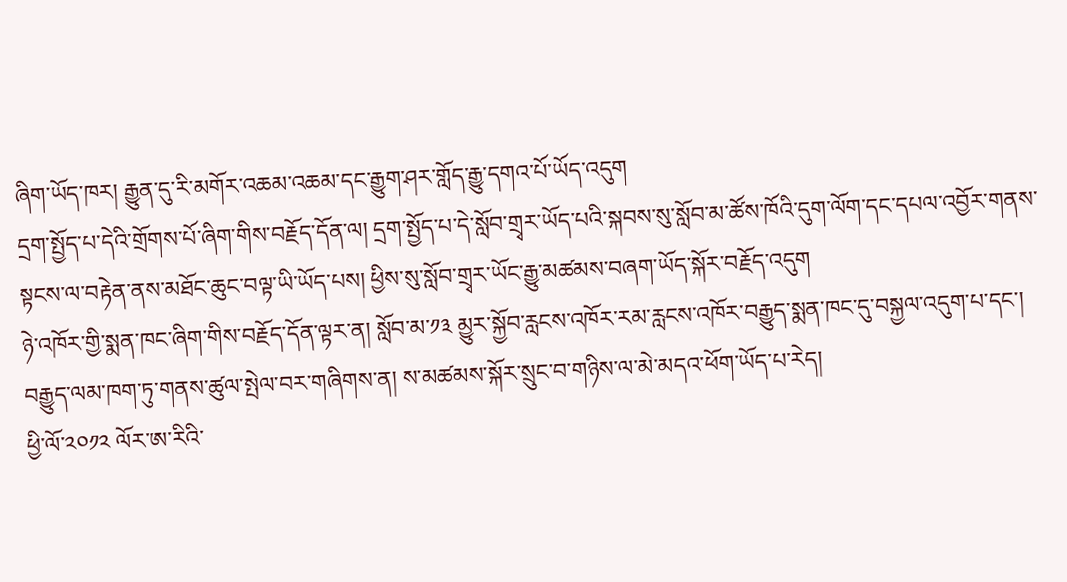ཞིག་ཡོད་ཁར། རྒྱུན་དུ་རི་མགོར་འཆམ་འཆམ་དང་རྒྱུག་ཤར་གློད་རྒྱུ་དགའ་པོ་ཡོད་འདུག
དྲག་སྤྱོད་པ་དེའི་གྲོགས་པོ་ཞིག་གིས་བརྗོད་དོན་ལ། དྲག་སྤྱོད་པ་དེ་སློབ་གྲྭར་ཡོད་པའི་སྐབས་སུ་སློབ་མ་ཚོས་ཁོའི་དུག་ལོག་དང་དཔལ་འབྱོར་གནས་སྟངས་ལ་བརྟེན་ནས་མཐོང་ཆུང་བལྟ་ཡི་ཡོད་པས། ཕྱིས་སུ་སློབ་གྲྭར་ཡོང་རྒྱུ་མཚམས་བཞག་ཡོད་སྐོར་བརྗོད་འདུག
ཉེ་འཁོར་གྱི་སྨན་ཁང་ཞིག་གིས་བརྗོད་དོན་ལྟར་ན། སློབ་མ་༡༣ མྱུར་སྐྱོབ་རླངས་འཁོར་རམ་རླངས་འཁོར་བརྒྱུད་སྨན་ཁང་དུ་བསྐྱལ་འདུག་པ་དང་། བརྒྱུད་ལམ་ཁག་ཏུ་གནས་ཚུལ་སྤེལ་བར་གཞིགས་ན། ས་མཚམས་སྐོར་སྲུང་བ་གཉིས་ལ་མེ་མདའ་ཕོག་ཡོད་པ་རེད།
ཕྱི་ལོ་༢༠༡༢ ལོར་ཨ་རིའི་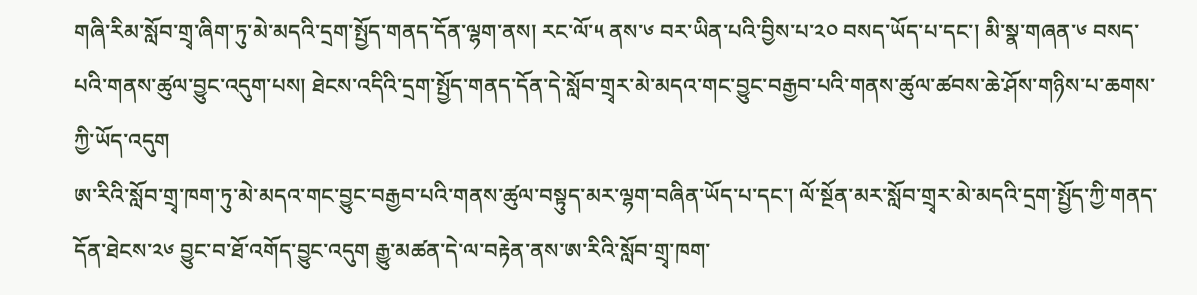གཞི་རིམ་སློབ་གྲྭ་ཞིག་ཏུ་མེ་མདའི་དྲག་སྤྱོད་གནད་དོན་ལྷག་ནས། རང་ལོ་༥ ནས་༦ བར་ཡིན་པའི་བྱིས་པ་༢༠ བསད་ཡོད་པ་དང་། མི་སྣ་གཞན་༦ བསད་པའི་གནས་ཚུལ་བྱུང་འདུག་པས། ཐེངས་འདིའི་དྲག་སྤྱོད་གནད་དོན་དེ་སློབ་གྲྭར་མེ་མདའ་གང་བྱུང་བརྒྱབ་པའི་གནས་ཚུལ་ཚབས་ཆེ་ཤོས་གཉིས་པ་ཆགས་ཀྱི་ཡོད་འདུག
ཨ་རིའི་སློབ་གྲྭ་ཁག་ཏུ་མེ་མདའ་གང་བྱུང་བརྒྱབ་པའི་གནས་ཚུལ་བསྟུད་མར་ལྷག་བཞིན་ཡོད་པ་དང་། ལོ་སྔོན་མར་སློབ་གྲྭར་མེ་མདའི་དྲག་སྤྱོད་ཀྱི་གནད་དོན་ཐེངས་༢༦ བྱུང་བ་ཐོ་འགོད་བྱུང་འདུག རྒྱུ་མཚན་དེ་ལ་བརྟེན་ནས་ཨ་རིའི་སློབ་གྲྭ་ཁག་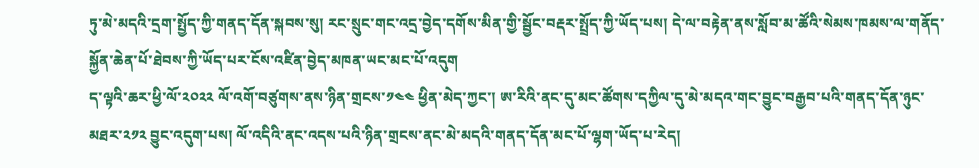ཏུ་མེ་མདའི་དྲག་སྤྱོད་ཀྱི་གནད་དོན་སྐབས་སུ། རང་སྲུང་གང་འདྲ་བྱེད་དགོས་མིན་གྱི་སྦྱོང་བརྡར་སྤྲོད་ཀྱི་ཡོད་པས། དེ་ལ་བརྟེན་ནས་སློབ་མ་ཚོའི་སེམས་ཁམས་ལ་གནོད་སྐྱོན་ཆེན་པོ་ཐེབས་ཀྱི་ཡོད་པར་ངོས་འཛིན་བྱེད་མཁན་ཡང་མང་པོ་འདུག
ད་ལྟའི་ཆར་ཕྱི་ལོ་༢༠༢༢ ལོ་འགོ་བཙུགས་ནས་ཉིན་གྲངས་༡༤༤ ཕྱིན་མེད་ཀྱང་། ཨ་རིའི་ནང་དུ་མང་ཚོགས་དཀྱིལ་དུ་མེ་མདའ་གང་བྱུང་བརྒྱབ་པའི་གནད་དོན་ཉུང་མཐར་༢༡༢ བྱུང་འདུག་པས། ལོ་འདིའི་ནང་འདས་པའི་ཉིན་གྲངས་ནང་མེ་མདའི་གནད་དོན་མང་པོ་ལྷག་ཡོད་པ་རེད།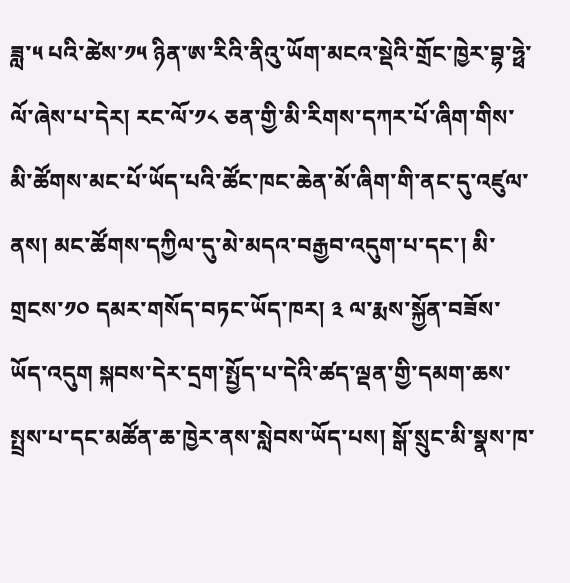ཟླ་༥ པའི་ཚེས་༡༥ ཉིན་ཨ་རིའི་ནིའུ་ཡོག་མངའ་སྡེའི་གྲོང་ཁྱེར་བྷ་ཧྥེ་ལོ་ཞེས་པ་དེར། རང་ལོ་༡༨ ཅན་གྱི་མི་རིགས་དཀར་པོ་ཞིག་གིས་མི་ཚོགས་མང་པོ་ཡོད་པའི་ཚོང་ཁང་ཆེན་མོ་ཞིག་གི་ནང་དུ་འཛུལ་ནས། མང་ཚོགས་དཀྱིལ་དུ་མེ་མདའ་བརྒྱབ་འདུག་པ་དང་། མི་གྲངས་༡༠ དམར་གསོད་བཏང་ཡོད་ཁར། ༣ ལ་རྨས་སྐྱོན་བཟོས་ཡོད་འདུག སྐབས་དེར་དྲག་སྤྱོད་པ་དེའི་ཚད་ལྡན་གྱི་དམག་ཆས་སྤྲས་པ་དང་མཚོན་ཆ་ཁྱེར་ནས་སླེབས་ཡོད་པས། སྒོ་སྲུང་མི་སྣས་ཁ་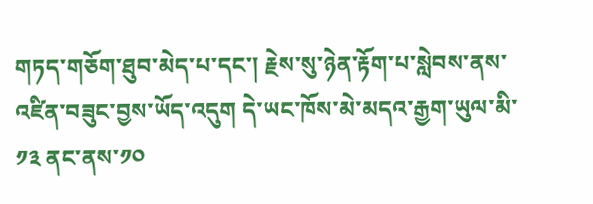གཏད་གཅོག་ཐུབ་མེད་པ་དང་། རྗེས་སུ་ཉེན་རྟོག་པ་སླེབས་ནས་འཛིན་བཟུང་བྱས་ཡོད་འདུག དེ་ཡང་ཁོས་མེ་མདའ་རྒྱག་ཡུལ་མི་༡༣ ནང་ནས་༡༠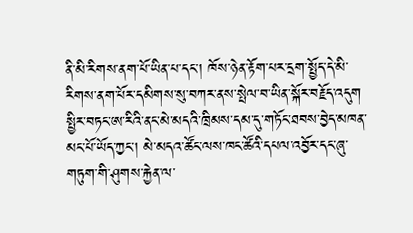ནི་མི་རིགས་ནག་པོ་ཡིན་པ་དང་། ཁོས་ཉེན་རྟོག་པར་དྲག་སྤྱོད་དེ་མི་རིགས་ནག་པོར་དམིགས་སུ་བཀར་ནས་སྤེལ་བ་ཡིན་སྐོར་བརྗོད་འདུག
སྤྱིར་བཏང་ཨ་རིའི་ནང་མེ་མདའི་ཁྲིམས་དམ་དུ་གཏོང་ཐབས་བྱེད་མཁན་མང་པོ་ཡོད་ཀྱང་། མེ་མདའ་ཚོང་ལས་ཁང་ཚོའི་དཔལ་འབྱོར་དང་ཞུ་གཏུག་གི་ཤུགས་རྐྱེན་ལ་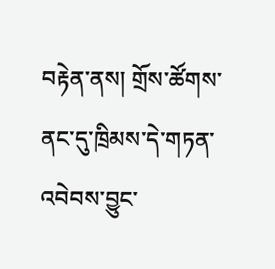བརྟེན་ནས། གྲོས་ཚོགས་ནང་དུ་ཁྲིམས་དེ་གཏན་འབེབས་བྱུང་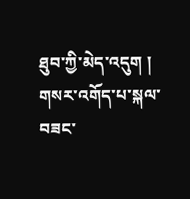ཐུབ་ཀྱི་མེད་འདུག །
གསར་འགོད་པ་སྐལ་བཟང་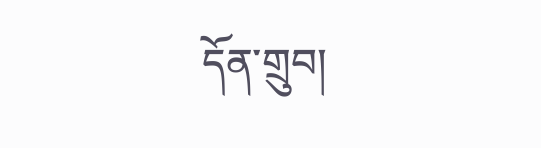དོན་གྲུབ།